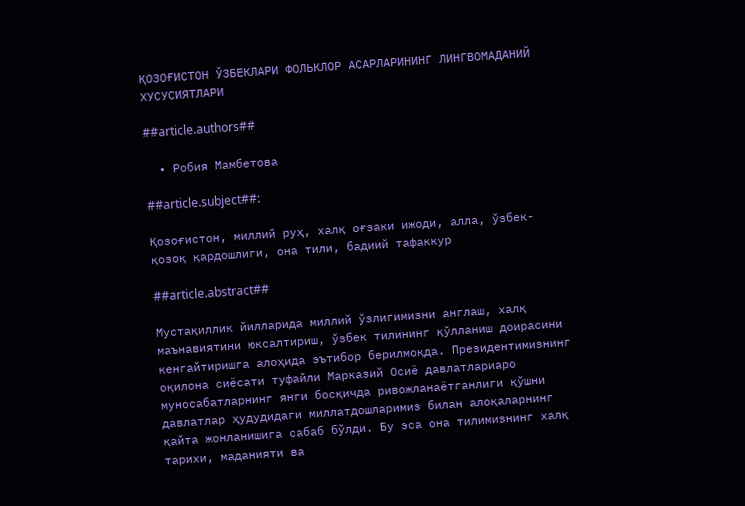ҚОЗОҒИСТОН ЎЗБЕКЛАРИ ФОЛЬКЛОР АСАРЛАРИНИНГ ЛИНГВОМАДАНИЙ ХУСУСИЯТЛАРИ

##article.authors##

  • Робия Мамбетова

##article.subject##:

Қозоғистон, миллий руҳ, халқ оғзаки ижоди, алла, ўзбек-қозоқ қардошлиги, она тили, бадиий тафаккур

##article.abstract##

Мустақиллик йилларида миллий ўзлигимизни англаш, халқ маънавиятини юксалтириш, ўзбек тилининг қўлланиш доирасини кенгайтиришга алоҳида эътибор берилмоқда. Президентимизнинг оқилона сиёсати туфайли Марказий Осиё давлатлариаро муносабатларнинг янги босқичда ривожланаётганлиги қўшни давлатлар ҳудудидаги миллатдошларимиз билан алоқаларнинг қайта жонланишига сабаб бўлди. Бу эса она тилимизнинг халқ тарихи, маданияти ва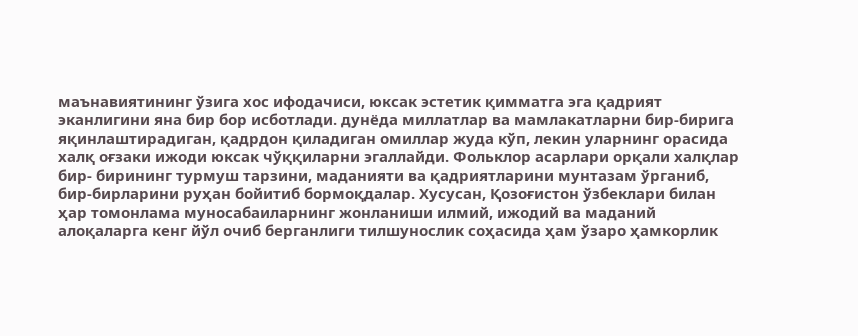маънавиятининг ўзига хос ифодачиси, юксак эстетик қимматга эга қадрият эканлигини яна бир бор исботлади. дунёда миллатлар ва мамлакатларни бир-бирига яқинлаштирадиган, қадрдон қиладиган омиллар жуда кўп, лекин уларнинг орасида халқ оғзаки ижоди юксак чўққиларни эгаллайди. Фольклор асарлари орқали халқлар бир- бирининг турмуш тарзини, маданияти ва қадриятларини мунтазам ўрганиб, бир-бирларини руҳан бойитиб бормоқдалар. Хусусан, Қозоғистон ўзбеклари билан ҳар томонлама муносабаиларнинг жонланиши илмий, ижодий ва маданий алоқаларга кенг йўл очиб берганлиги тилшунослик соҳасида ҳам ўзаро ҳамкорлик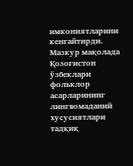имкониятларини кенгайтирди. Мазкур мақолада Қозоғистон ўзбеклари фольклор асарларининг лингвомаданий хусусиятлари тадқиқ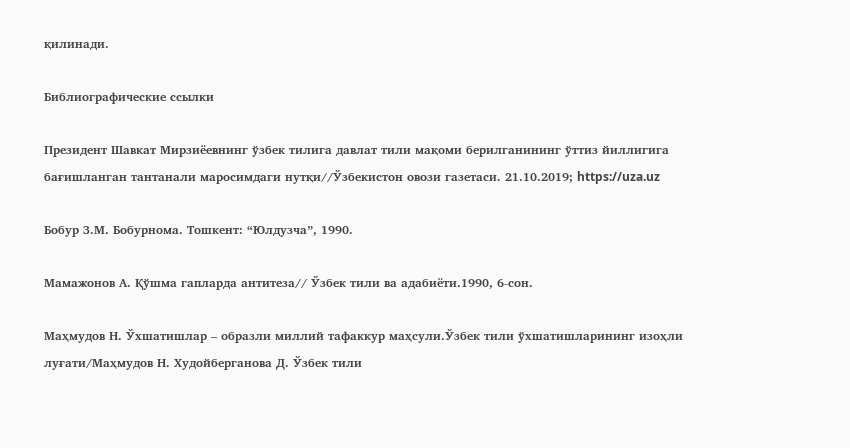қилинади.

Библиографические ссылки

Президент Шавкат Мирзиёевнинг ўзбек тилига давлат тили мақоми берилганининг ўттиз йиллигига бағишланган тантанали маросимдаги нутқи//Ўзбекистон овози газетаси. 21.10.2019; https://uza.uz

Бобур З.М. Бобурнома. Тошкент: “Юлдузча”, 1990.

Мамажонов А. Қўшма гапларда антитеза// Ўзбек тили ва адабиёти.1990, 6-сон.

Маҳмудов Н. Ўхшатишлар – образли миллий тафаккур маҳсули.Ўзбек тили ўхшатишларининг изоҳли луғати/Маҳмудов Н. Худойберганова Д. Ўзбек тили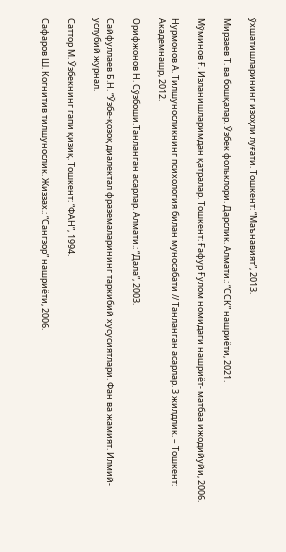ўхшатишларининг изоҳли луғати. Тошкент: “Маънавият”, 2013.

Мирзаев Т. ва бошқалар. Ўзбек фольклори. Дарслик. Алмати.: “ССК” нашриёти, 2021.

Мўминов Ғ. Изланишларимдан қатралар. Тошкент: Ғафур Ғулом номидаги нашриёт- матбаа ижодийуйи, 2006.

Нурмонов А. Тилшуносликнинг психология билан муносабати // Танланган асарлар. 3 жилдлик. – Тошкент: Академнашр, 2012.

Орифжонов Н. Сўзбоши.Танланган асарлар. Алмати.: “Дала”, 2003.

Сайфуллаев Б.Н. “Ўзбе-қозоқ диалектал фраземаларининг таркибий хусусиятлари. Фан ва жамият. Илмий-услубий журнал.

Саттор М. Ўзбекнинг гапи қизиқ. Тошкент: “ФАН”, 1994.

Сафаров Ш. Когнитив тилшунослик. Жиззах.: “Сангзор” нашриёти, 2006.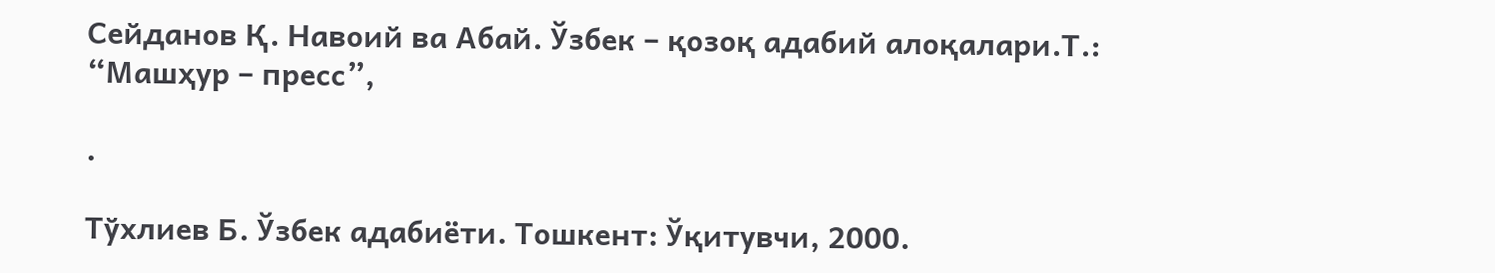Сейданов Қ. Навоий ва Абай. Ўзбек – қозоқ адабий алоқалари.Т.: “Машҳур – пресс”,

.

Тўхлиев Б. Ўзбек адабиёти. Тошкент: Ўқитувчи, 2000.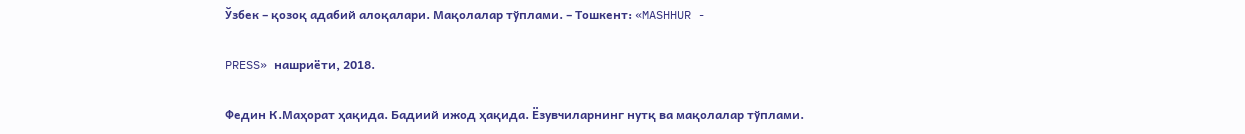Ўзбек – қозоқ адабий алоқалари. Мақолалар тўплами. – Тошкент: «MASHHUR -

PRESS» нашриёти, 2018.

Федин К.Маҳорат ҳақида. Бадиий ижод ҳақида. Ёзувчиларнинг нутқ ва мақолалар тўплами.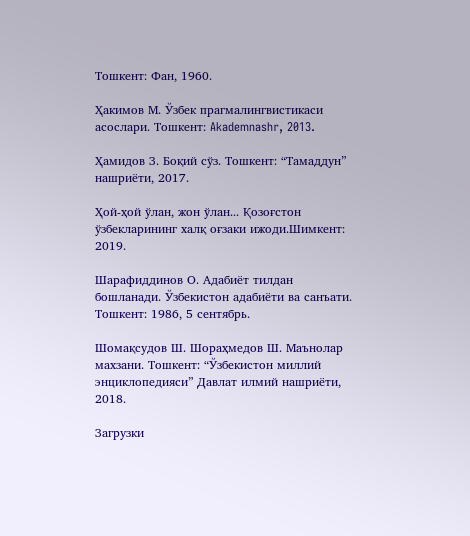Тошкент: Фан, 1960.

Ҳакимов М. Ўзбек прагмалингвистикаси асослари. Тошкент: Akademnashr, 2013.

Ҳамидов З. Боқий сўз. Тошкент: “Тамаддун” нашриёти, 2017.

Ҳой-ҳой ўлан, жон ўлан... Қозоғстон ўзбекларининг халқ оғзаки ижоди.Шимкент: 2019.

Шарафиддинов О. Адабиёт тилдан бошланади. Ўзбекистон адабиёти ва санъати. Тошкент: 1986, 5 сентябрь.

Шомақсудов Ш. Шораҳмедов Ш. Маънолар махзани. Тошкент: “Ўзбекистон миллий энциклопедияси” Давлат илмий нашриёти, 2018.

Загрузки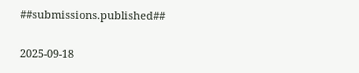##submissions.published##

2025-09-18